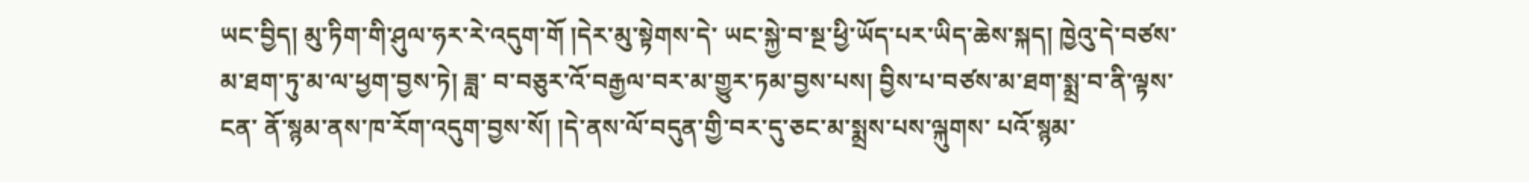ཡང་བྱིད། མུ་ཏིག་གི་ཤུལ་ཧར་རེ་འདུག་གོ །དེར་མུ་སྟེགས་དེ་ ཡང་སྐྱེ་བ་སྔ་ཕྱི་ཡོད་པར་ཡིད་ཆེས་སྐད། ཁྱེའུ་དེ་བཙས་མ་ཐག་ཏུ་མ་ལ་ཕྱག་བྱས་ཏེ། ཟླ་ བ་བཅུར་འོ་བརྒྱལ་བར་མ་གྱུར་ཏམ་བྱས་པས། བྱིས་པ་བཙས་མ་ཐག་སྨྲ་བ་ནི་ལྟས་ངན་ ནོ་སྙམ་ནས་ཁ་རོག་འདུག་བྱས་སོ། །དེ་ནས་ལོ་བདུན་གྱི་བར་དུ་ཅང་མ་སྨྲས་པས་ལྐུགས་ པའོ་སྙམ་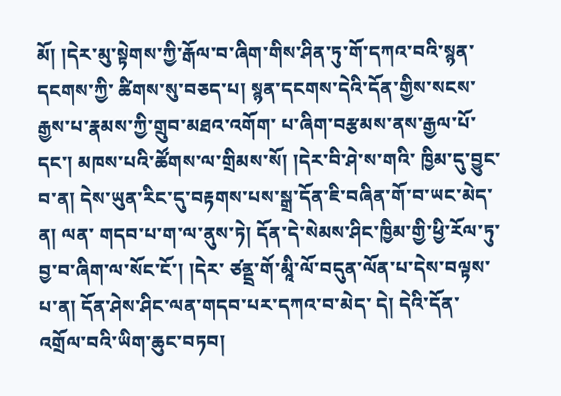མོ། །དེར་མུ་སྟེགས་ཀྱི་རྒོལ་བ་ཞིག་གིས་ཤིན་ཏུ་གོ་དཀའ་བའི་སྙན་དངགས་ཀྱི་ ཚིགས་སུ་བཅད་པ། སྙན་དངགས་དེའི་དོན་གྱིས་སངས་རྒྱས་པ་རྣམས་ཀྱི་གྲུབ་མཐའ་འགོག་ པ་ཞིག་བརྩམས་ནས་རྒྱལ་པོ་དང་། མཁས་པའི་ཚོགས་ལ་གྲིམས་སོ། །དེར་བི་ཤེ་ས་གའི་ ཁྱིམ་དུ་བྱུང་བ་ན། དེས་ཡུན་རིང་དུ་བརྟགས་པས་སྒྲ་དོན་ཇི་བཞིན་གོ་བ་ཡང་མེད་ན། ལན་ གདབ་པ་ག་ལ་ནུས་ཏེ། དོན་དེ་སེམས་ཤིང་ཁྱིམ་གྱི་ཕྱི་རོལ་ཏུ་བྱ་བ་ཞིག་ལ་སོང་ངོ་། །དེར་ ཙནྡྲ་གོ་མཱི་ལོ་བདུན་ལོན་པ་དེས་བལྟས་པ་ན། དོན་ཤེས་ཤིང་ལན་གདབ་པར་དཀའ་བ་མེད་ དེ། དེའི་དོན་འགྲོལ་བའི་ཡིག་ཆུང་བཏབ།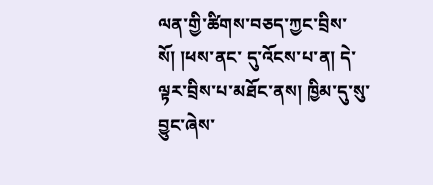ལན་གྱི་ཚིགས་བཅད་ཀྱང་བྲིས་སོ། །ཕས་ནང་ དུ་འོངས་པ་ན། དེ་ལྟར་བྲིས་པ་མཐོང་ནས། ཁྱིམ་དུ་སུ་བྱུང་ཞེས་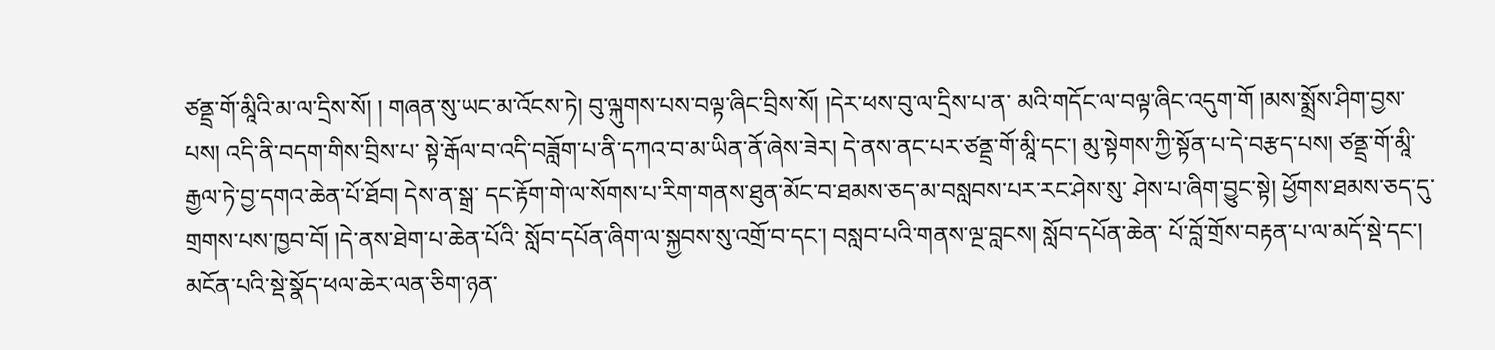ཙནྡྲ་གོ་མཱིའི་མ་ལ་དྲིས་སོ། ། གཞན་སུ་ཡང་མ་འོངས་ཏེ། བུ་ལྐུགས་པས་བལྟ་ཞིང་བྲིས་སོ། །དེར་ཕས་བུ་ལ་དྲིས་པ་ན་ མའི་གདོང་ལ་བལྟ་ཞིང་འདུག་གོ །མས་སྨྲོས་ཤིག་བྱས་པས། འདི་ནི་བདག་གིས་བྲིས་པ་ སྟེ་རྒོལ་བ་འདི་བཟློག་པ་ནི་དཀའ་བ་མ་ཡིན་ནོ་ཞེས་ཟེར། དེ་ནས་ནང་པར་ཙནྡྲ་གོ་མཱི་དང་། མུ་སྟེགས་ཀྱི་སྟོན་པ་དེ་བརྩད་པས། ཙནྡྲ་གོ་མཱི་རྒྱལ་ཏེ་བྱ་དགའ་ཆེན་པོ་ཐོབ། དེས་ན་སྒྲ་ དང་རྟོག་གེ་ལ་སོགས་པ་རིག་གནས་ཐུན་མོང་བ་ཐམས་ཅད་མ་བསླབས་པར་རང་ཤེས་སུ་ ཤེས་པ་ཞིག་བྱུང་སྟེ། ཕྱོགས་ཐམས་ཅད་དུ་གྲགས་པས་ཁྱབ་བོ། །དེ་ནས་ཐེག་པ་ཆེན་པོའི་ སློབ་དཔོན་ཞིག་ལ་སྐྱབས་སུ་འགྲོ་བ་དང་། བསླབ་པའི་གནས་ལྔ་བླངས། སློབ་དཔོན་ཆེན་ པོ་བློ་གྲོས་བརྟན་པ་ལ་མདོ་སྡེ་དང་། མངོན་པའི་སྡེ་སྣོད་ཕལ་ཆེར་ལན་ཅིག་ཉན་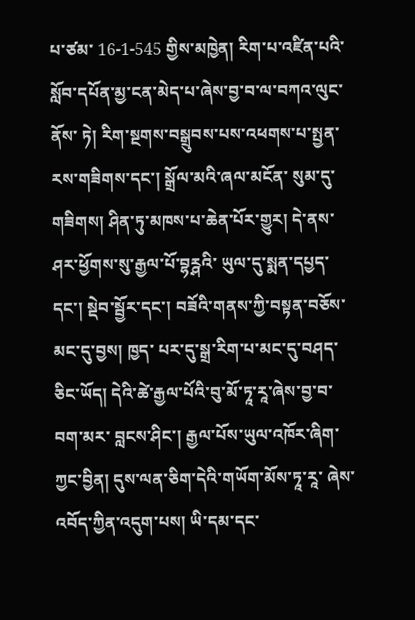པ་ཙམ་ 16-1-545 གྱིས་མཁྱེན། རིག་པ་འཛིན་པའི་སློབ་དཔོན་མྱ་ངན་མེད་པ་ཞེས་བྱ་བ་ལ་བཀའ་ལུང་ནོས་ ཏེ། རིག་སྔགས་བསྒྲུབས་པས་འཕགས་པ་སྤྱན་རས་གཟིགས་དང་། སྒྲོལ་མའི་ཞལ་མངོན་ སུམ་དུ་གཟིགས། ཤིན་ཏུ་མཁས་པ་ཆེན་པོར་གྱུར། དེ་ནས་ཤར་ཕྱོགས་སུ་རྒྱལ་པོ་བྷཪྴའི་ ཡུལ་དུ་སྨན་དཔྱད་དང་། སྡེབ་སྦྱོར་དང་། བཟོའི་གནས་ཀྱི་བསྟན་བཅོས་མང་དུ་བྱས། ཁྱད་ པར་དུ་སྒྲ་རིག་པ་མང་དུ་བཤད་ཅིང་ཡོད། དེའི་ཚེ་རྒྱལ་པོའི་བུ་མོ་ཏཱ་རཱ་ཞེས་བྱ་བ་བག་མར་ བླངས་ཤིང་། རྒྱལ་པོས་ཡུལ་འཁོར་ཞིག་ཀྱང་བྱིན། དུས་ལན་ཅིག་དེའི་གཡོག་མོས་ཏཱ་རཱ་ ཞེས་འབོད་ཀྱིན་འདུག་པས། ཡི་དམ་དང་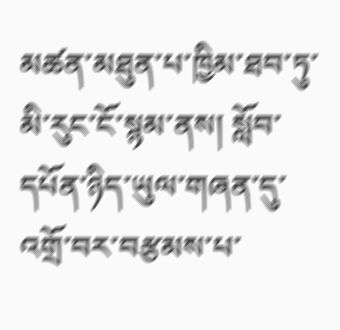མཚན་མཐུན་པ་ཁྱིམ་ཐབ་ཏུ་མི་རུང་ངོ་སྙམ་ནས། སློབ་དཔོན་ཉིད་ཡུལ་གཞན་དུ་འགྲོ་བར་བརྩམས་པ་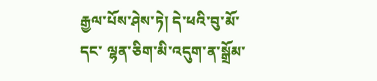རྒྱལ་པོས་ཤེས་ཏེ། དེ་ཕའི་བུ་མོ་དང་ ལྷན་ཅིག་མི་འདུག་ན་སྒྲོམ་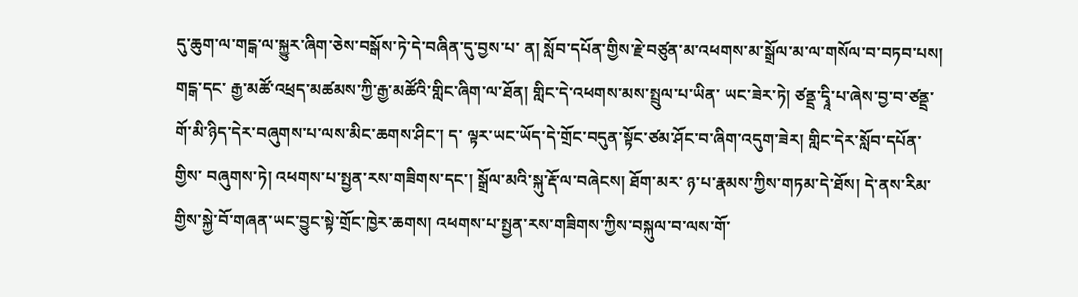དུ་ཆུག་ལ་གངྒ་ལ་སྐྱུར་ཞིག་ཅེས་བསྒོས་ཏེ་དེ་བཞིན་དུ་བྱས་པ་ ན། སློབ་དཔོན་གྱིས་རྗེ་བཙུན་མ་འཕགས་མ་སྒྲོལ་མ་ལ་གསོལ་བ་བཏབ་པས། གངྒ་དང་ རྒྱ་མཚོ་འཕྲད་མཚམས་ཀྱི་རྒྱ་མཚོའི་གླིང་ཞིག་ལ་ཐོན། གླིང་དེ་འཕགས་མས་སྤྲུལ་པ་ཡིན་ ཡང་ཟེར་ཏེ། ཙནྡྲ་དྭཱི་པ་ཞེས་བྱ་བ་ཙནྡྲ་གོ་མི་ཉིད་དེར་བཞུགས་པ་ལས་མིང་ཆགས་ཤིང་། ད་ ལྟར་ཡང་ཡོད་དེ་གྲོང་བདུན་སྟོང་ཙམ་ཤོང་བ་ཞིག་འདུག་ཟེར། གླིང་དེར་སློབ་དཔོན་གྱིས་ བཞུགས་ཏེ། འཕགས་པ་སྤྱན་རས་གཟིགས་དང་། སྒྲོལ་མའི་སྐུ་རྡོ་ལ་བཞེངས། ཐོག་མར་ ཉ་པ་རྣམས་ཀྱིས་གཏམ་དེ་ཐོས། དེ་ནས་རིམ་གྱིས་སྐྱེ་བོ་གཞན་ཡང་བྱུང་སྟེ་གྲོང་ཁྱེར་ཆགས། འཕགས་པ་སྤྱན་རས་གཟིགས་ཀྱིས་བསྐུལ་བ་ལས་གོ་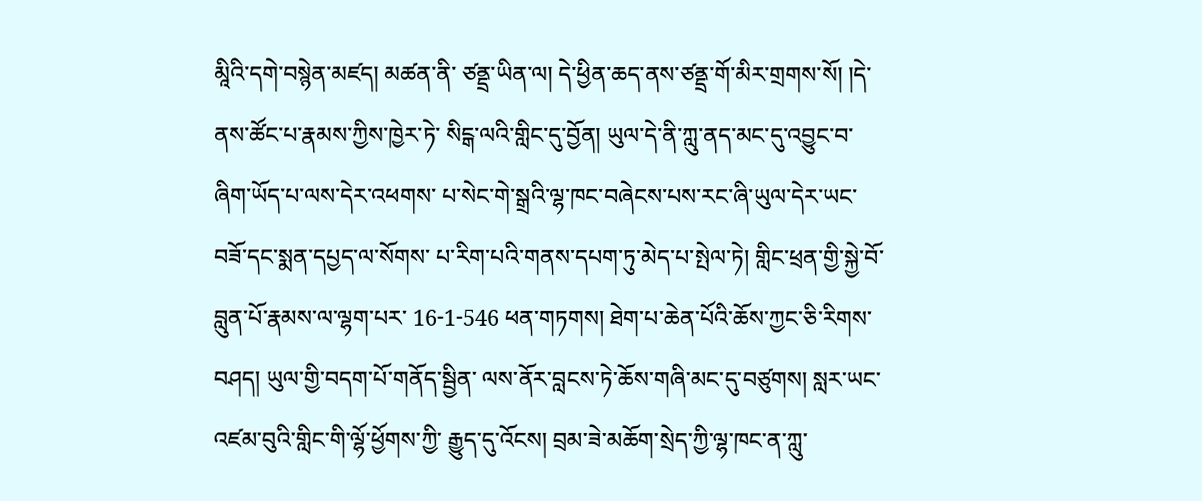མཱིའི་དགེ་བསྙེན་མཛད། མཚན་ནི་ ཙནྡྲ་ཡིན་ལ། དེ་ཕྱིན་ཆད་ནས་ཙནྡྲ་གོ་མིར་གྲགས་སོ། །དེ་ནས་ཚོང་པ་རྣམས་ཀྱིས་ཁྱེར་ཏེ་ སིངྒ་ལའི་གླིང་དུ་བྱོན། ཡུལ་དེ་ནི་ཀླུ་ནད་མང་དུ་འབྱུང་བ་ཞིག་ཡོད་པ་ལས་དེར་འཕགས་ པ་སེང་གེ་སྒྲའི་ལྷ་ཁང་བཞེངས་པས་རང་ཞི་ཡུལ་དེར་ཡང་བཟོ་དང་སྨན་དཔྱད་ལ་སོགས་ པ་རིག་པའི་གནས་དཔག་ཏུ་མེད་པ་སྤེལ་ཏེ། གླིང་ཕྲན་གྱི་སྐྱེ་བོ་བླུན་པོ་རྣམས་ལ་ལྷག་པར་ 16-1-546 ཕན་གཏགས། ཐེག་པ་ཆེན་པོའི་ཆོས་ཀྱང་ཅི་རིགས་བཤད། ཡུལ་གྱི་བདག་པོ་གནོད་སྦྱིན་ ལས་ནོར་བླངས་ཏེ་ཆོས་གཞི་མང་དུ་བཙུགས། སླར་ཡང་འཛམ་བུའི་གླིང་གི་ལྷོ་ཕྱོགས་ཀྱི་ རྒྱུད་དུ་འོངས། བྲམ་ཟེ་མཆོག་སྲེད་ཀྱི་ལྷ་ཁང་ན་ཀླུ་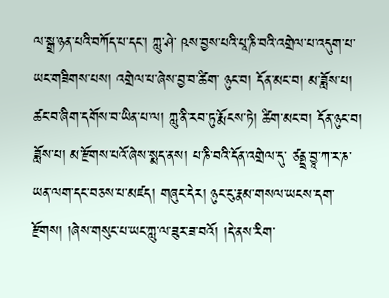ལ་སྒྲ་ཉན་པའི་བཀོད་པ་དང་། ཀླུ་ཤེ་ ཥས་བྱས་པའི་པཱ་ཎི་བའི་འགྲེལ་པ་འདུག་པ་ཡང་གཟིགས་པས། འགྲེལ་པ་ཞེས་བྱ་བ་ཚིག་ ཉུང་བ། དོན་མང་བ། མ་ཟློས་པ། ཚང་བ་ཞིག་དགོས་བ་ཡིན་པ་ལ། ཀླུ་ནི་རབ་ཏུ་རྨོངས་ཏེ། ཚིག་མང་བ། དོན་ཉུང་བ། ཟློས་པ། མ་རྫོགས་པའོ་ཞེས་སྨད་ནས། པ་ཎི་བའི་དོན་འགྲེལ་དུ་ ཙནྡྲ་བྱཱ་ཀ་ར་ཎ་ཡན་ལག་དང་བཅས་པ་མཛད། གཞུང་དེར། ཉུང་ངུ་རྣམ་གསལ་ཡངས་དག་ རྫོགས། །ཞེས་གསུང་པ་ཡང་ཀླུ་ལ་ཟུར་ཟ་བའོ། །དེ་ནས་རིག་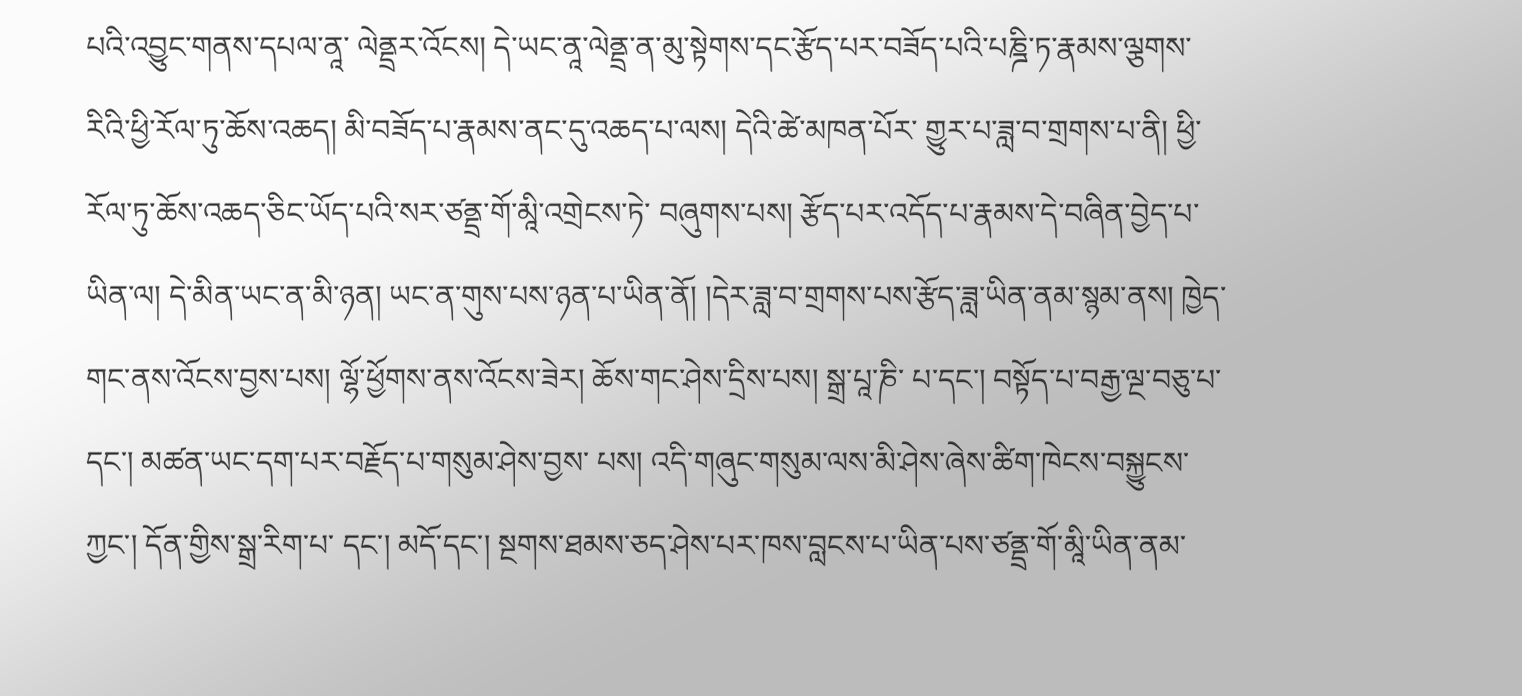པའི་འབྱུང་གནས་དཔལ་ནཱ་ ལེནྡྲར་འོངས། དེ་ཡང་ནཱ་ལེནྡྲ་ན་མུ་སྟེགས་དང་རྩོད་པར་བཟོད་པའི་པཎྜི་ཏ་རྣམས་ལྕགས་ རིའི་ཕྱི་རོལ་ཏུ་ཆོས་འཆད། མི་བཟོད་པ་རྣམས་ནང་དུ་འཆད་པ་ལས། དེའི་ཚེ་མཁན་པོར་ གྱུར་པ་ཟླ་བ་གྲགས་པ་ནི། ཕྱི་རོལ་ཏུ་ཆོས་འཆད་ཅིང་ཡོད་པའི་སར་ཙནྡྲ་གོ་མཱི་འགྲེངས་ཏེ་ བཞུགས་པས། རྩོད་པར་འདོད་པ་རྣམས་དེ་བཞིན་བྱེད་པ་ཡིན་ལ། དེ་མིན་ཡང་ན་མི་ཉན། ཡང་ན་གུས་པས་ཉན་པ་ཡིན་ནོ། །དེར་ཟླ་བ་གྲགས་པས་རྩོད་ཟླ་ཡིན་ནམ་སྙམ་ནས། ཁྱེད་ གང་ནས་འོངས་བྱས་པས། ལྷོ་ཕྱོགས་ནས་འོངས་ཟེར། ཆོས་གང་ཤེས་དྲིས་པས། སྒྲ་པཱ་ཎི་ པ་དང་། བསྟོད་པ་བརྒྱ་ལྔ་བཅུ་པ་དང་། མཚན་ཡང་དག་པར་བརྗོད་པ་གསུམ་ཤེས་བྱས་ པས། འདི་གཞུང་གསུམ་ལས་མི་ཤེས་ཞེས་ཚིག་ཁེངས་བསྐྱུངས་ཀྱང་། དོན་གྱིས་སྒྲ་རིག་པ་ དང་། མདོ་དང་། སྔགས་ཐམས་ཅད་ཤེས་པར་ཁས་བླངས་པ་ཡིན་པས་ཙནྡྲ་གོ་མཱི་ཡིན་ནམ་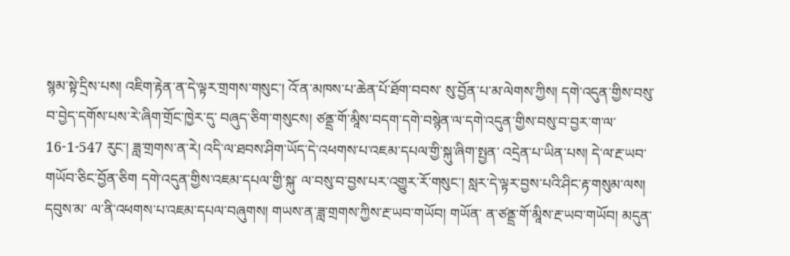སྙམ་སྟེ་དྲིས་པས། འཇིག་རྟེན་ན་དེ་ལྟར་གྲགས་གསུང་། འོ་ན་མཁས་པ་ཆེན་པོ་ཐོག་བབས་ སུ་བྱོན་པ་མ་ལེགས་ཀྱིས། དགེ་འདུན་གྱིས་བསུ་བ་བྱེད་དགོས་པས་རེ་ཞིག་གྲོང་ཁྱེར་དུ་ བཞུད་ཅིག་གསུངས། ཙནྡྲ་གོ་མཱིས་བདག་དགེ་བསྙེན་ལ་དགེ་འདུན་གྱིས་བསུ་བ་བྱར་ག་ལ་ 16-1-547 རུང་། ཟླ་གྲགས་ན་རེ། འདི་ལ་ཐབས་ཤིག་ཡོད་དེ་འཕགས་པ་འཇམ་དཔལ་གྱི་སྐུ་ཞིག་སྤྱན་ འདྲེན་པ་ཡིན་པས། དེ་ལ་རྔ་ཡབ་གཡོབ་ཅིང་བྱོན་ཅིག དགེ་འདུན་གྱིས་འཇམ་དཔལ་གྱི་སྐུ་ ལ་བསུ་བ་བྱས་པར་འགྱུར་རོ་གསུང་། སླར་དེ་ལྟར་བྱས་པའི་ཤིང་རྟ་གསུམ་ལས། དབུས་མ་ ལ་ནི་འཕགས་པ་འཇམ་དཔལ་བཞུགས། གཡས་ན་ཟླ་གྲགས་ཀྱིས་རྔ་ཡབ་གཡོབ། གཡོན་ ན་ཙནྡྲ་གོ་མཱིས་རྔ་ཡབ་གཡོབ། མདུན་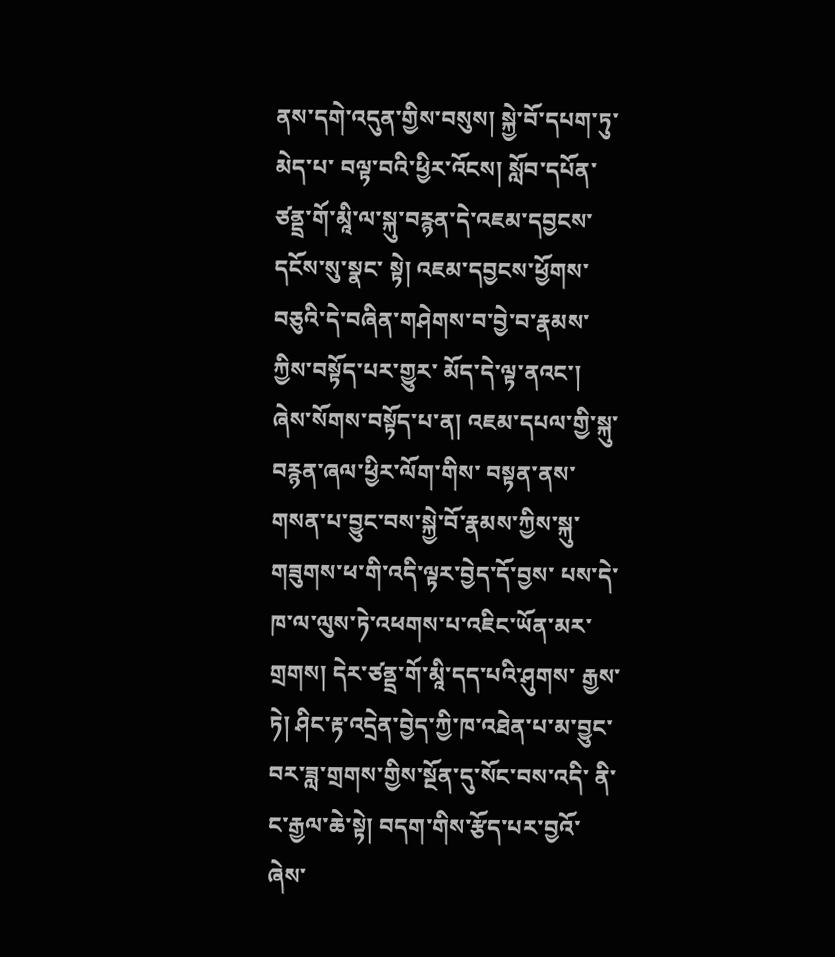ནས་དགེ་འདུན་གྱིས་བསུས། སྐྱེ་བོ་དཔག་ཏུ་མེད་པ་ བལྟ་བའི་ཕྱིར་འོངས། སློབ་དཔོན་ཙནྡྲ་གོ་མཱི་ལ་སྐུ་བརྙན་དེ་འཇམ་དབྱངས་དངོས་སུ་སྣང་ སྟེ། འཇམ་དབྱངས་ཕྱོགས་བཅུའི་དེ་བཞིན་གཤེགས་བ་བྱེ་བ་རྣམས་ཀྱིས་བསྟོད་པར་གྱུར་ མོད་དེ་ལྟ་ནའང་། ཞེས་སོགས་བསྟོད་པ་ན། འཇམ་དཔལ་གྱི་སྐུ་བརྙན་ཞལ་ཕྱིར་ལོག་གིས་ བསྟན་ནས་གསན་པ་བྱུང་བས་སྐྱེ་བོ་རྣམས་ཀྱིས་སྐུ་གཟུགས་ཕ་གི་འདི་ལྟར་བྱེད་དོ་བྱས་ པས་དེ་ཁ་ལ་ལུས་ཏེ་འཕགས་པ་འཇིང་ཡོན་མར་གྲགས། དེར་ཙནྡྲ་གོ་མཱི་དད་པའི་ཤུགས་ རྒྱས་ཏེ། ཤིང་རྟ་འདྲེན་བྱེད་ཀྱི་ཁ་འཐེན་པ་མ་བྱུང་བར་ཟླ་གྲགས་གྱིས་སྔོན་དུ་སོང་བས་འདི་ ནི་ང་རྒྱལ་ཆེ་སྟེ། བདག་གིས་རྩོད་པར་བྱའོ་ཞེས་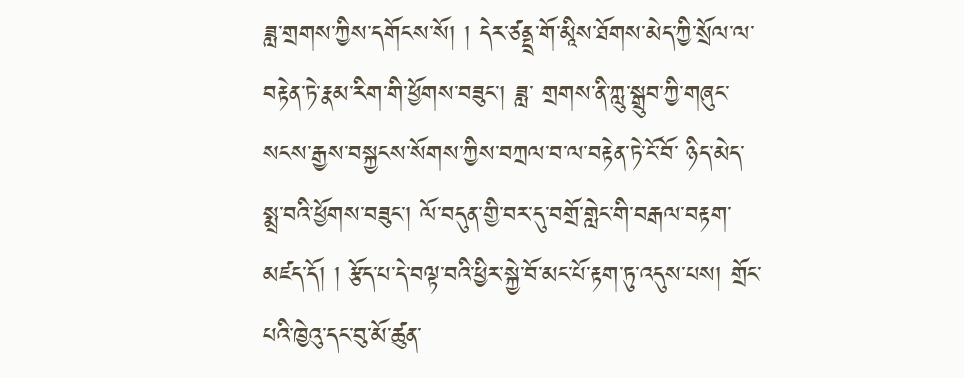ཟླ་གྲགས་ཀྱིས་དགོངས་སོ། ། དེར་ཙནྡྲ་གོ་མཱིས་ཐོགས་མེད་ཀྱི་སྲོལ་ལ་བརྟེན་ཏེ་རྣམ་རིག་གི་ཕྱོགས་བཟུང་། ཟླ་ གྲགས་ནི་ཀླུ་སྒྲུབ་ཀྱི་གཞུང་སངས་རྒྱས་བསྐྱངས་སོགས་ཀྱིས་བཀྲལ་བ་ལ་བརྟེན་ཏེ་ངོ་བོ་ ཉིད་མེད་སྨྲ་བའི་ཕྱོགས་བཟུང་། ལོ་བདུན་གྱི་བར་དུ་བགྲོ་གླེང་གི་བརྒལ་བརྟག་མཛད་དོ། ། རྩོད་པ་དེ་བལྟ་བའི་ཕྱིར་སྐྱེ་བོ་མང་པོ་རྟག་ཏུ་འདུས་པས། གྲོང་པའི་ཁྱེའུ་དང་བུ་མོ་ཚུན་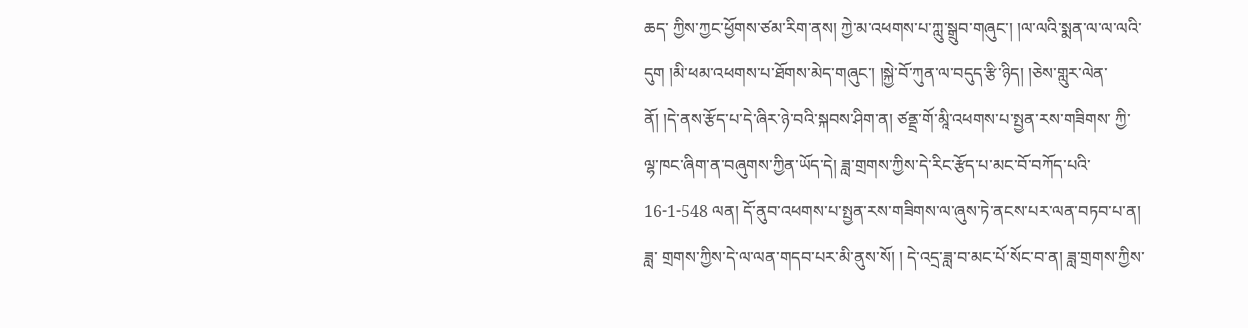ཆད་ ཀྱིས་ཀྱང་ཕྱོགས་ཙམ་རིག་ནས། ཀྱེ་མ་འཕགས་པ་ཀླུ་སྒྲུབ་གཞུང་། །ལ་ལའི་སྨན་ལ་ལ་ལའི་ དུག །མི་ཕམ་འཕགས་པ་ཐོགས་མེད་གཞུང་། །སྐྱེ་བོ་ཀུན་ལ་བདུད་རྩི་ཉིད། །ཅེས་གླུར་ལེན་ ནོ། །དེ་ནས་རྩོད་པ་དེ་ཞིར་ཉེ་བའི་སྐབས་ཤིག་ན། ཙནྡྲ་གོ་མཱི་འཕགས་པ་སྤྱན་རས་གཟིགས་ ཀྱི་ལྷ་ཁང་ཞིག་ན་བཞུགས་ཀྱིན་ཡོད་དེ། ཟླ་གྲགས་ཀྱིས་དེ་རིང་རྩོད་པ་མང་བོ་བཀོད་པའི་ 16-1-548 ལན། དོ་ནུབ་འཕགས་པ་སྤྱན་རས་གཟིགས་ལ་ཞུས་ཏེ་ནངས་པར་ལན་བཏབ་པ་ན། ཟླ་ གྲགས་ཀྱིས་དེ་ལ་ལན་གདབ་པར་མི་ནུས་སོ། ། དེ་འདྲ་ཟླ་བ་མང་པོ་སོང་བ་ན། ཟླ་གྲགས་ཀྱིས་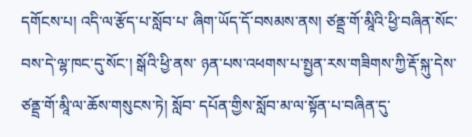དགོངས་པ། འདི་ལ་རྩོད་པ་སློབ་པ་ ཞིག་ཡོད་དོ་བསམས་ནས། ཙནྡྲ་གོ་མཱིའི་ཕྱི་བཞིན་སོང་བས་དེ་ལྷ་ཁང་དུ་སོང་། སྒོའི་ཕྱི་ནས་ ཉན་པས་འཕགས་པ་སྤྱན་རས་གཟིགས་ཀྱི་རྡོ་སྐུ་དེས་ཙནྡྲ་གོ་མཱི་ལ་ཆོས་གསུངས་ཏེ། སློབ་ དཔོན་གྱིས་སློབ་མ་ལ་སྟོན་པ་བཞིན་དུ་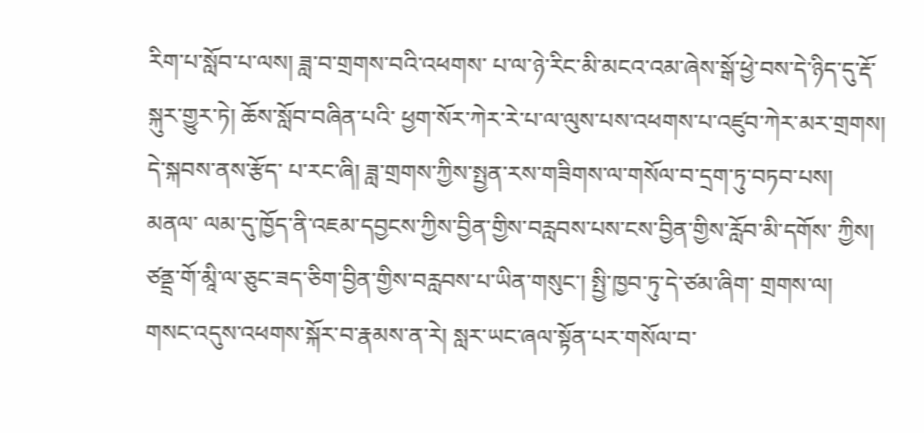རིག་པ་སློབ་པ་ལས། ཟླ་བ་གྲགས་བའི་འཕགས་ པ་ལ་ཉེ་རིང་མི་མངའ་འམ་ཞེས་སྒོ་ཕྱེ་བས་དེ་ཉིད་དུ་རྡོ་སྐུར་གྱུར་ཏེ། ཆོས་སློབ་བཞིན་པའི་ ཕྱག་སོར་ཀེར་རེ་པ་ལ་ལུས་པས་འཕགས་པ་འཛུབ་ཀེར་མར་གྲགས། དེ་སྐབས་ནས་རྩོད་ པ་རང་ཞི། ཟླ་གྲགས་ཀྱིས་སྤྱན་རས་གཟིགས་ལ་གསོལ་བ་དྲག་ཏུ་བཏབ་པས། མནལ་ ལམ་དུ་ཁྱོད་ནི་འཇམ་དབྱངས་ཀྱིས་བྱིན་གྱིས་བརླབས་པས་ངས་བྱིན་གྱིས་རློབ་མི་དགོས་ ཀྱིས། ཙནྡྲ་གོ་མཱི་ལ་ཅུང་ཟད་ཅིག་བྱིན་གྱིས་བརླབས་པ་ཡིན་གསུང་། སྤྱི་ཁྱབ་ཏུ་དེ་ཙམ་ཞིག་ གྲགས་ལ། གསང་འདུས་འཕགས་སྐོར་བ་རྣམས་ན་རེ། སླར་ཡང་ཞལ་སྟོན་པར་གསོལ་བ་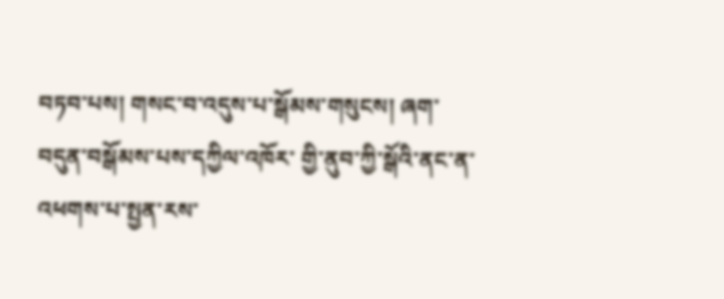བཏབ་པས། གསང་བ་འདུས་པ་སྒོམས་གསུངས། ཞག་བདུན་བསྒོམས་པས་དཀྱིལ་འཁོར་ གྱི་ནུབ་ཀྱི་སྒོའི་ནང་ན་འཕགས་པ་སྤྱན་རས་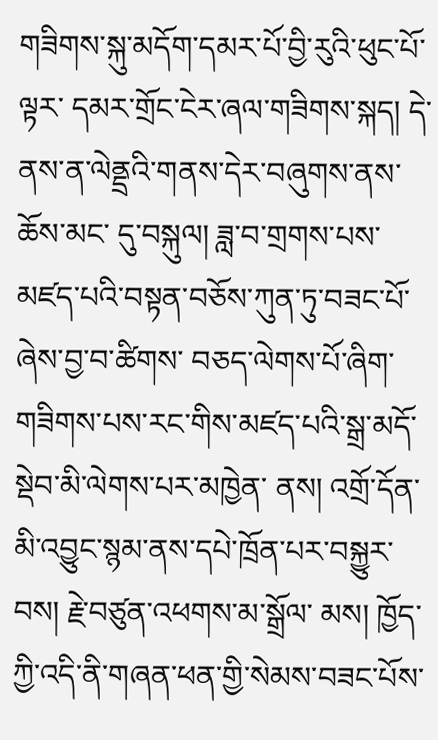གཟིགས་སྐུ་མདོག་དམར་པོ་བྱི་རུའི་ཕུང་པོ་ལྟར་ དམར་གྲོང་ངེར་ཞལ་གཟིགས་སྐད། དེ་ནས་ན་ལེནྡྲའི་གནས་དེར་བཞུགས་ནས་ཆོས་མང་ དུ་བསྐུལ། ཟླ་བ་གྲགས་པས་མཛད་པའི་བསྟན་བཅོས་ཀུན་ཏུ་བཟང་པོ་ཞེས་བྱ་བ་ཚིགས་ བཅད་ལེགས་པོ་ཞིག་གཟིགས་པས་རང་གིས་མཛད་པའི་སྒྲ་མདོ་སྡེབ་མི་ལེགས་པར་མཁྱེན་ ནས། འགྲོ་དོན་མི་འབྱུང་སྙམ་ནས་དཔེ་ཁྲོན་པར་བསྐྱུར་བས། རྗེ་བཙུན་འཕགས་མ་སྒྲོལ་ མས། ཁྱོད་ཀྱི་འདི་ནི་གཞན་ཕན་གྱི་སེམས་བཟང་པོས་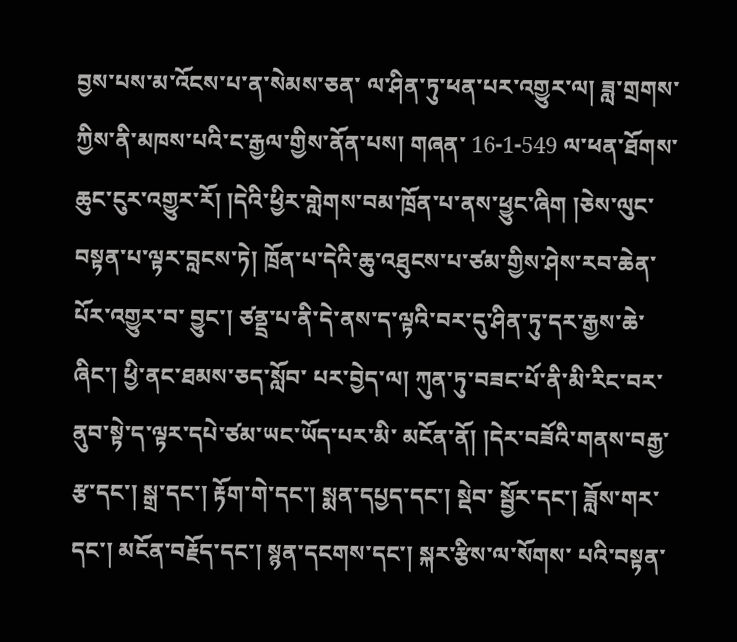བྱས་པས་མ་འོངས་པ་ན་སེམས་ཅན་ ལ་ཤིན་ཏུ་ཕན་པར་འགྱུར་ལ། ཟླ་གྲགས་ཀྱིས་ནི་མཁས་པའི་ང་རྒྱལ་གྱིས་ནོན་པས། གཞན་ 16-1-549 ལ་ཕན་ཐོགས་ཆུང་ངུར་འགྱུར་རོ། །དེའི་ཕྱིར་གླེགས་བམ་ཁྲོན་པ་ནས་ཕྱུང་ཞིག །ཅེས་ལུང་ བསྟན་པ་ལྟར་བླངས་ཏེ། ཁྲོན་པ་དེའི་ཆུ་འཐུངས་པ་ཙམ་གྱིས་ཤེས་རབ་ཆེན་པོར་འགྱུར་བ་ བྱུང་། ཙནྡྲ་པ་ནི་དེ་ནས་ད་ལྟའི་བར་དུ་ཤིན་ཏུ་དར་རྒྱས་ཆེ་ཞིང་། ཕྱི་ནང་ཐམས་ཅད་སློབ་ པར་བྱེད་ལ། ཀུན་ཏུ་བཟང་པོ་ནི་མི་རིང་བར་ནུབ་སྟེ་ད་ལྟར་དཔེ་ཙམ་ཡང་ཡོད་པར་མི་ མངོན་ནོ། །དེར་བཟོའི་གནས་བརྒྱ་རྩ་དང་། སྒྲ་དང་། རྟོག་གེ་དང་། སྨན་དཔྱད་དང་། སྡེབ་ སྦྱོར་དང་། ཟློས་གར་དང་། མངོན་བརྗོད་དང་། སྙན་དངགས་དང་། སྐར་རྩིས་ལ་སོགས་ པའི་བསྟན་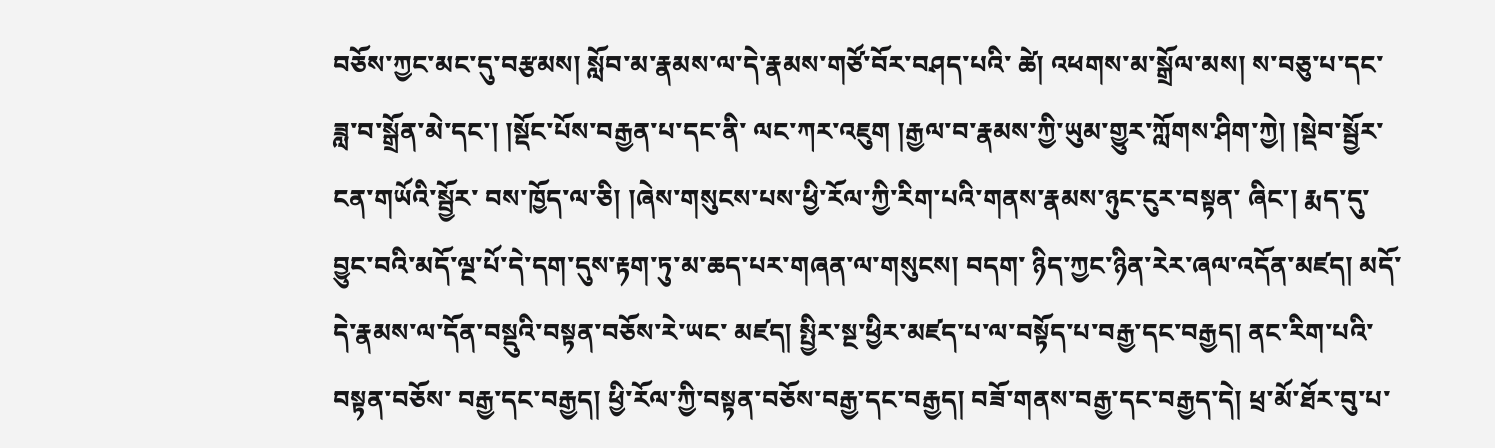བཅོས་ཀྱང་མང་དུ་བརྩམས། སློབ་མ་རྣམས་ལ་དེ་རྣམས་གཙོ་བོར་བཤད་པའི་ ཚེ། འཕགས་མ་སྒྲོལ་མས། ས་བཅུ་པ་དང་ཟླ་བ་སྒྲོན་མེ་དང་། །སྡོང་པོས་བརྒྱན་པ་དང་ནི་ ལང་ཀར་འཇུག །རྒྱལ་བ་རྣམས་ཀྱི་ཡུམ་གྱུར་ཀློགས་ཤིག་ཀྱེ། །སྡེབ་སྦྱོར་ངན་གཡོའི་སྦྱོར་ བས་ཁྱོད་ལ་ཅི། །ཞེས་གསུངས་པས་ཕྱི་རོལ་ཀྱི་རིག་པའི་གནས་རྣམས་ཉུང་ངུར་བསྟན་ ཞིང་། རྨད་དུ་བྱུང་བའི་མདོ་ལྔ་པོ་དེ་དག་དུས་རྟག་ཏུ་མ་ཆད་པར་གཞན་ལ་གསུངས། བདག་ ཉིད་ཀྱང་ཉིན་རེར་ཞལ་འདོན་མཛད། མདོ་དེ་རྣམས་ལ་དོན་བསྡུའི་བསྟན་བཅོས་རེ་ཡང་ མཛད། སྤྱིར་སྔ་ཕྱིར་མཛད་པ་ལ་བསྟོད་པ་བརྒྱ་དང་བརྒྱད། ནང་རིག་པའི་བསྟན་བཅོས་ བརྒྱ་དང་བརྒྱད། ཕྱི་རོལ་ཀྱི་བསྟན་བཅོས་བརྒྱ་དང་བརྒྱད། བཟོ་གནས་བརྒྱ་དང་བརྒྱད་དེ། ཕྲ་མོ་ཐོར་བུ་པ་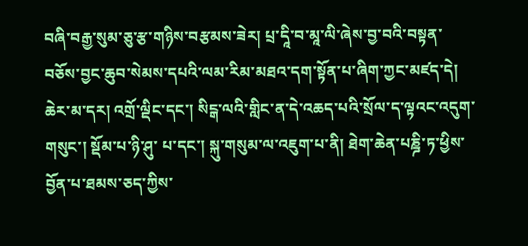བཞི་བརྒྱ་སུམ་ཅུ་རྩ་གཉིས་བརྩམས་ཟེར། པྲ་དཱི་བ་མཱ་ལི་ཞེས་བྱ་བའི་བསྟན་ བཅོས་བྱང་ཆུབ་སེམས་དཔའི་ལམ་རིམ་མཐའ་དག་སྟོན་པ་ཞིག་ཀྱང་མཛད་དེ། ཆེར་མ་དར། འགྲོ་ལྡིང་དང་། སིངྒ་ལའི་གླིང་ན་དེ་འཆད་པའི་སྲོལ་ད་ལྟའང་འདུག་གསུང་། སྡོམ་པ་ཉི་ཤུ་ པ་དང་། སྐུ་གསུམ་ལ་འཇུག་པ་ནི། ཐེག་ཆེན་པཎྜི་ཏ་ཕྱིས་བྱོན་པ་ཐམས་ཅད་ཀྱིས་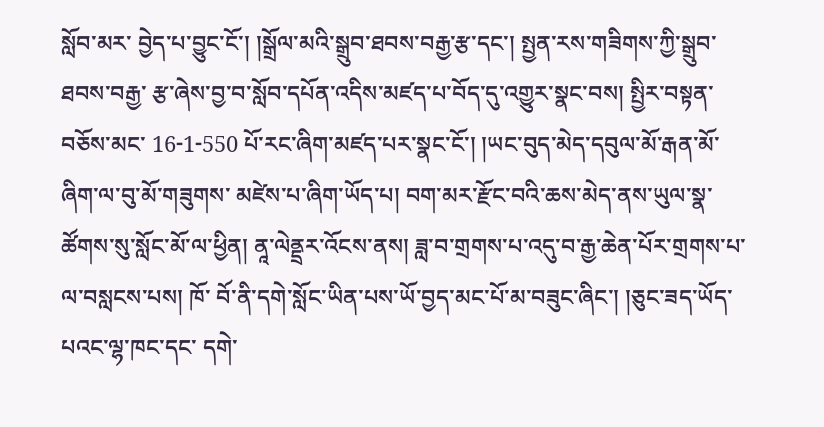སློབ་མར་ བྱེད་པ་བྱུང་ངོ་། །སྒྲོལ་མའི་སྒྲུབ་ཐབས་བརྒྱ་རྩ་དང་། སྤྱན་རས་གཟིགས་ཀྱི་སྒྲུབ་ཐབས་བརྒྱ་ རྩ་ཞེས་བྱ་བ་སློབ་དཔོན་འདིས་མཛད་པ་བོད་དུ་འགྱུར་སྣང་བས། སྤྱིར་བསྟན་བཅོས་མང་ 16-1-550 པོ་རང་ཞིག་མཛད་པར་སྣང་ངོ་། །ཡང་བུད་མེད་དབུལ་མོ་རྒན་མོ་ཞིག་ལ་བུ་མོ་གཟུགས་ མཛེས་པ་ཞིག་ཡོད་པ། བག་མར་རྫོང་བའི་ཆས་མེད་ནས་ཡུལ་སྣ་ཚོགས་སུ་སློང་མོ་ལ་ཕྱིན། ནཱ་ལེནྡྲར་འོངས་ནས། ཟླ་བ་གྲགས་པ་འདུ་བ་རྒྱ་ཆེན་པོར་གྲགས་པ་ལ་བསླངས་པས། ཁོ་ བོ་ནི་དགེ་སློང་ཡིན་པས་ཡོ་བྱད་མང་པོ་མ་བཟུང་ཞིང་། །ཅུང་ཟད་ཡོད་པའང་ལྷ་ཁང་དང་ དགེ་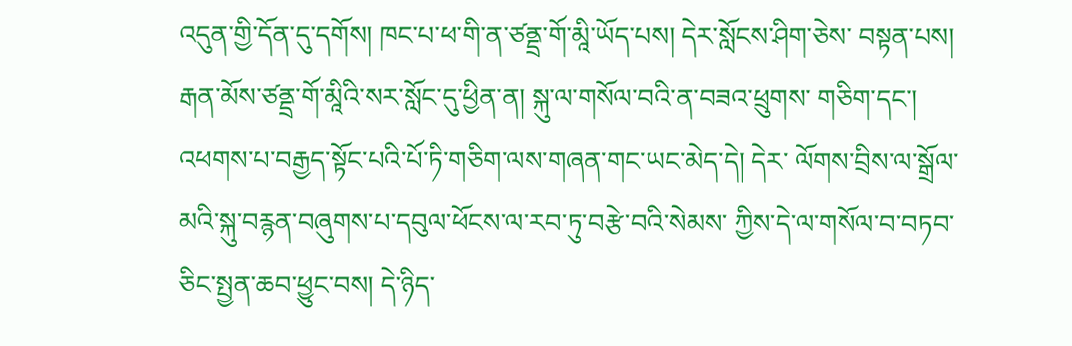འདུན་གྱི་དོན་དུ་དགོས། ཁང་པ་ཕ་གི་ན་ཙནྡྲ་གོ་མཱི་ཡོད་པས། དེར་སློངས་ཤིག་ཅེས་ བསྟན་པས། རྒན་མོས་ཙནྡྲ་གོ་མཱིའི་སར་སློང་དུ་ཕྱིན་ན། སྐུ་ལ་གསོལ་བའི་ན་བཟའ་ཕྲུགས་ གཅིག་དང་། འཕགས་པ་བརྒྱད་སྟོང་པའི་པོ་ཏི་གཅིག་ལས་གཞན་གང་ཡང་མེད་དེ། དེར་ ལོགས་བྲིས་ལ་སྒྲོལ་མའི་སྐུ་བརྙན་བཞུགས་པ་དབུལ་ཕོངས་ལ་རབ་ཏུ་བརྩེ་བའི་སེམས་ ཀྱིས་དེ་ལ་གསོལ་བ་བཏབ་ཅིང་སྤྱན་ཆབ་ཕྱུང་བས། དེ་ཉིད་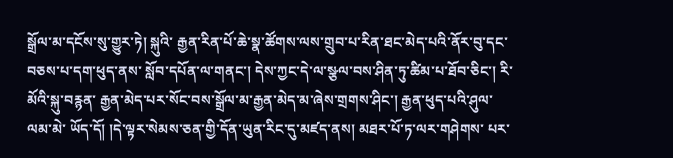སྒྲོལ་མ་དངོས་སུ་གྱུར་ཏེ། སྐུའི་ རྒྱན་རིན་པོ་ཆེ་སྣ་ཚོགས་ལས་གྲུབ་པ་རིན་ཐང་མེད་པའི་ནོར་བུ་དང་བཅས་པ་དག་ཕུད་ནས་ སློབ་དཔོན་ལ་གནང་། དེས་ཀྱང་དེ་ལ་སྩལ་བས་ཤིན་ཏུ་ཚིམ་པ་ཐོབ་ཅིང་། རི་མོའི་སྐུ་བརྙན་ རྒྱན་མེད་པར་སོང་བས་སྒྲོལ་མ་རྒྱན་མེད་མ་ཞེས་གྲགས་ཤིང་། རྒྱན་ཕུད་པའི་ཤུལ་ལམ་མེ་ ཡོད་དོ། །དེ་ལྟར་སེམས་ཅན་གྱི་དོན་ཡུན་རིང་དུ་མཛད་ནས། མཐར་པོ་ཏ་ལར་གཤེགས་ པར་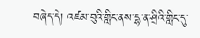བཞེད་དེ། འཛམ་བུའི་གླིང་ནས་དྷ་ན་ཤྲིའི་གླིང་དུ་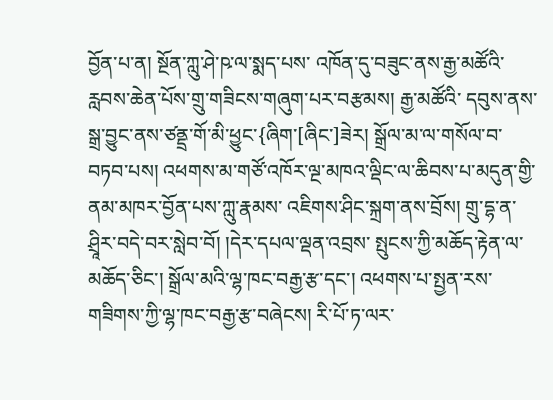བྱོན་པ་ན། སྔོན་ཀླུ་ཤེ་ཥ་ལ་སྨད་པས་ འཁོན་དུ་བཟུང་ནས་རྒྱ་མཚོའི་རླབས་ཆེན་པོས་གྲུ་གཟིངས་གཞུག་པར་བརྩམས། རྒྱ་མཚོའི་ དབུས་ནས་སྒྲ་བྱུང་ནས་ཙནྡྲ་གོ་མི་ཕྱུང་{ཞིག་[ཞིང་]ཟེར། སྒྲོལ་མ་ལ་གསོལ་བ་བཏབ་པས། འཕགས་མ་གཙོ་འཁོར་ལྔ་མཁའ་ལྡིང་ལ་ཆིབས་པ་མདུན་གྱི་ནམ་མཁར་བྱོན་པས་ཀླུ་རྣམས་ འཇིགས་ཤིང་སྐྲག་ནས་བྲོས། གྲུ་དྷ་ན་ཤྲཱིར་བདེ་བར་སླེབ་བོ། །དེར་དཔལ་ལྡན་འབྲས་ སྤུངས་ཀྱི་མཆོད་རྟེན་ལ་མཆོད་ཅིང་། སྒྲོལ་མའི་ལྷ་ཁང་བརྒྱ་རྩ་དང་། འཕགས་པ་སྤྱན་རས་ གཟིགས་ཀྱི་ལྷ་ཁང་བརྒྱ་རྩ་བཞེངས། རི་པོ་ཏ་ལར་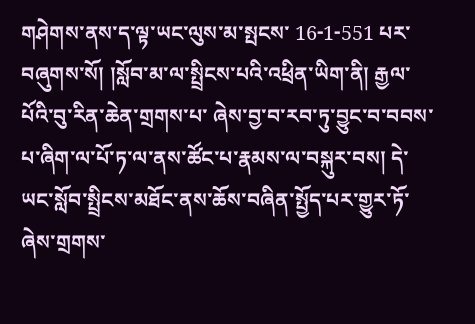གཤེགས་ནས་ད་ལྟ་ཡང་ལུས་མ་སྤངས་ 16-1-551 པར་བཞུགས་སོ། །སློབ་མ་ལ་སྤྲིངས་པའི་འཕྲིན་ཡིག་ནི། རྒྱལ་པོའི་བུ་རིན་ཆེན་གྲགས་པ་ ཞེས་བྱ་བ་རབ་ཏུ་བྱུང་བ་བབས་པ་ཞིག་ལ་པོ་ཏ་ལ་ནས་ཚོང་པ་རྣམས་ལ་བསྐུར་བས། དེ་ ཡང་སློབ་སྤྲིངས་མཐོང་ནས་ཆོས་བཞིན་སྤྱོད་པར་གྱུར་ཏོ་ཞེས་གྲགས་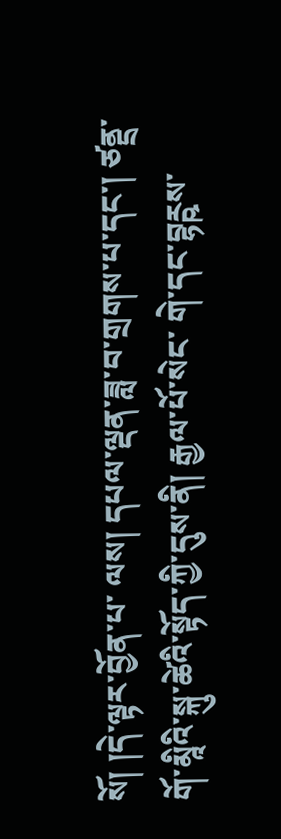སོ། །དེ་ལྟར་བྱོན་པ་ ལས། དཔལ་ལྡན་ཟླ་བ་གྲགས་པ་དང་། ཙནྡྲ་གོ་མཱིའི་སྐུ་ཚེའི་སྟོད་ཀྱི་དུས་ནི། རྒྱལ་པོ་སེང་ གེ་དང་བྷཪྵས་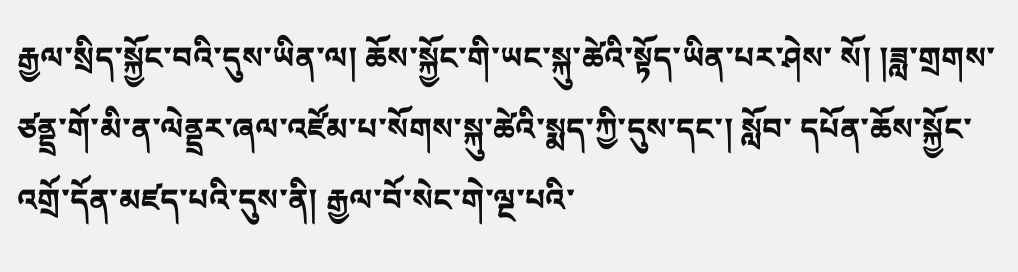རྒྱལ་སྲིད་སྐྱོང་བའི་དུས་ཡིན་ལ། ཆོས་སྐྱོང་གི་ཡང་སྐུ་ཚེའི་སྟོད་ཡིན་པར་ཤེས་ སོ། །ཟླ་གྲགས་ཙནྡྲ་གོ་མི་ན་ལེནྡྲར་ཞལ་འཛོམ་པ་སོགས་སྐུ་ཚེའི་སྨད་ཀྱི་དུས་དང་། སློབ་ དཔོན་ཆོས་སྐྱོང་འགྲོ་དོན་མཛད་པའི་དུས་ནི། རྒྱལ་བོ་སེང་གེ་ལྔ་པའི་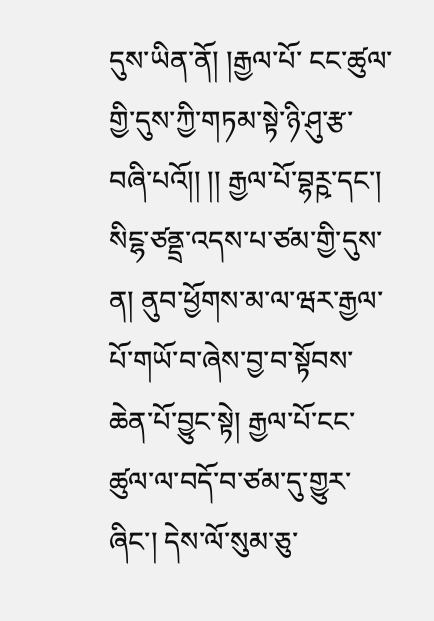དུས་ཡིན་ནོ། །རྒྱལ་པོ་ ངང་ཚུལ་གྱི་དུས་ཀྱི་གཏམ་སྟེ་ཉི་ཤུ་རྩ་བཞི་པའོ།། །། རྒྱལ་པོ་བྷཪྵ་དང་། སིངྷ་ཙནྡྲ་འདས་པ་ཙམ་གྱི་དུས་ན། ནུབ་ཕྱོགས་མ་ལ་ཝར་རྒྱལ་ པོ་གཡོ་བ་ཞེས་བྱ་བ་སྟོབས་ཆེན་པོ་བྱུང་སྟེ། རྒྱལ་པོ་ངང་ཚུལ་ལ་བདོ་བ་ཙམ་དུ་གྱུར་ཞིང་། དེས་ལོ་སུམ་ཅུ་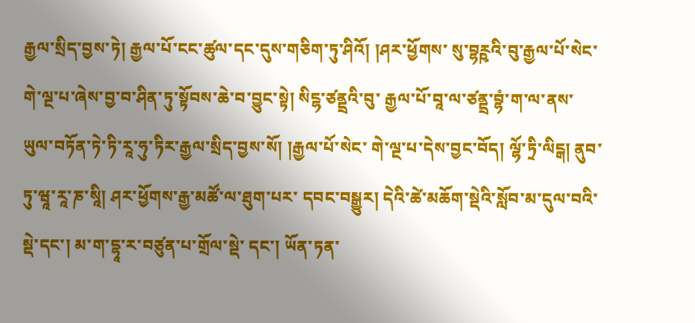རྒྱལ་སྲིད་བྱས་ཏེ། རྒྱལ་པོ་ངང་ཚུལ་དང་དུས་གཅིག་ཏུ་ཤིའོ། །ཤར་ཕྱོགས་ སུ་བྷཪྵའི་བུ་རྒྱལ་པོ་སེང་གེ་ལྔ་པ་ཞེས་བྱ་བ་ཤིན་ཏུ་སྟོབས་ཆེ་བ་བྱུང་སྟེ། སིངྷ་ཙནྡྲའི་བུ་ རྒྱལ་པོ་བཱ་ལ་ཙནྡྲ་བྷཾ་ག་ལ་ནས་ཡུལ་བཏོན་ཏེ་ཏི་རཱ་ཧུ་ཏིར་རྒྱལ་སྲིད་བྱས་སོ། །རྒྱལ་པོ་སེང་ གེ་ལྔ་པ་དེས་བྱང་བོད། ལྷོ་ཏྲི་ལིངྒ། ནུབ་ཏུ་ཝཱ་རཱ་ཎ་སཱི། ཤར་ཕྱོགས་རྒྱ་མཚོ་ལ་ཐུག་པར་ དབང་བསྒྱུར། དེའི་ཚེ་མཆོག་སྡེའི་སློབ་མ་དུལ་བའི་སྡེ་དང་། མ་ག་དྷཱ་ར་བཙུན་པ་གྲོལ་སྡེ་ དང་། ཡོན་ཏན་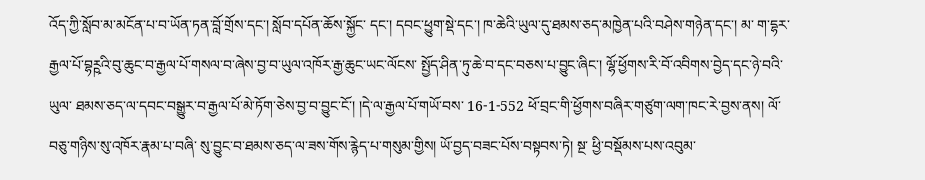འོད་ཀྱི་སློབ་མ་མངོན་པ་བ་ཡོན་ཏན་བློ་གྲོས་དང་། སློབ་དཔོན་ཆོས་སྐྱོང་ དང་། དབང་ཕྱུག་སྡེ་དང་། ཁ་ཆེའི་ཡུལ་དུ་ཐམས་ཅད་མཁྱེན་པའི་བཤེས་གཉེན་དང་། མ་ ག་དྷར་རྒྱལ་པོ་བྷཪྵའི་བུ་ཆུང་བ་རྒྱལ་པོ་གསལ་བ་ཞེས་བྱ་བ་ཡུལ་འཁོར་རྒྱ་ཆུང་ཡང་ལོངས་ སྤྱོད་ཤིན་ཏུ་ཆེ་བ་དང་བཅས་པ་བྱུང་ཞིང་། ལྷོ་ཕྱོགས་རི་བོ་འབིགས་བྱེད་དང་ཉེ་བའི་ཡུལ་ ཐམས་ཅད་ལ་དབང་བསྒྱུར་བ་རྒྱལ་པོ་མེ་ཏོག་ཅེས་བྱ་བ་བྱུང་ངོ་། །དེ་ལ་རྒྱལ་པོ་གཡོ་བས་ 16-1-552 ཕོ་བྲང་གི་ཕྱོགས་བཞིར་གཙུག་ལག་ཁང་རེ་བྱས་ནས། ལོ་བཅུ་གཉིས་སུ་འཁོར་རྣམ་པ་བཞི་ སུ་བྱུང་བ་ཐམས་ཅད་ལ་ཟས་གོས་རྙེད་པ་གསུམ་གྱིས། ཡོ་བྱད་བཟང་པོས་བསྟབས་ཏེ། སྔ་ ཕྱི་བསྡོམས་པས་འབུམ་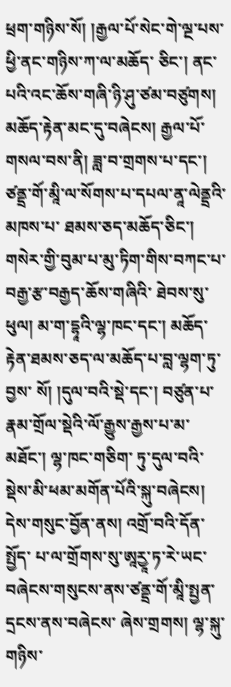ཕྲག་གཉིས་སོ། །རྒྱལ་པོ་སེང་གེ་ལྔ་པས་ཕྱི་ནང་གཉིས་ཀ་ལ་མཆོད་ ཅིང་། ནང་པའི་འང་ཆོས་གཞི་ཉི་ཤུ་ཙམ་བཙུགས། མཆོད་རྟེན་མང་དུ་བཞེངས། རྒྱལ་པོ་ གསལ་བས་ནི། ཟླ་བ་གྲགས་པ་དང་། ཙནྡྲ་གོ་མཱི་ལ་སོགས་པ་དཔལ་ནཱ་ལེནྡྲའི་མཁས་པ་ ཐམས་ཅད་མཆོད་ཅིང་། གསེར་གྱི་བུམ་པ་མུ་ཏིག་གིས་བཀང་པ་བརྒྱ་རྩ་བརྒྱད་ཆོས་གཞིའི་ ཐེབས་སུ་ཕུལ། མ་ག་དྷཱའི་ལྷ་ཁང་དང་། མཆོད་རྟེན་ཐམས་ཅད་ལ་མཆོད་པ་བླ་ལྷག་ཏུ་བྱས་ སོ། །དུལ་བའི་སྡེ་དང་། བཙུན་པ་རྣམ་གྲོལ་སྡེའི་ལོ་རྒྱུས་རྒྱས་པ་མ་མཐོང་། ལྷ་ཁང་གཅིག་ ཏུ་དུལ་བའི་སྡེས་མི་ཕམ་མགོན་པོའི་སྐུ་བཞེངས། དེས་གསུང་བྱོན་ནས། འགྲོ་བའི་དོན་སྤྱོད་ པ་ལ་གྲོགས་སུ་ཨཱརྱཱ་ཏ་རེ་ཡང་བཞེངས་གསུངས་ནས་ཙནྡྲ་གོ་མཱི་སྤྱན་དྲངས་ནས་བཞེངས་ ཞེས་གྲགས། ལྷ་སྐུ་གཉིས་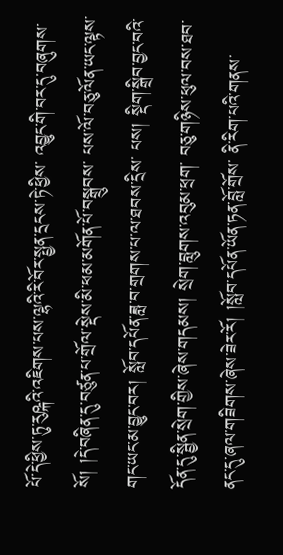པོ་དེ་ཕྱིས་ཏུ་རུཥྐའི་འཇིགས་པས་ལྷའི་རི་བོར་སྤྱན་དྲངས་ཏེ་ཕྱིས་ འབྱུང་གི་བར་དུ་བཞུགས་སོ། །དེ་བཞིན་དུ་བཙུན་པ་གྲོལ་སྡེས་མི་ཕམ་མགོན་པོ་བསྒྲུབས་ པས་ལོ་བཅུ་ལོན་ཡང་ལྟས་གང་ཡང་མ་བྱུང་བར། སློབ་དཔོན་ཟླ་བ་གྲགས་པ་ལ་ཐབས་དྲིས་ པས། སྡིག་སྒྲིབ་བྱང་བའི་དོན་དུ་སྦྱིན་སྲེག་གྱིས་ཞེས་གདམས། སྲེག་བླུགས་འབུམ་ཕྲག་ བཅུ་གཉིས་ཕུལ་བས་ཐབ་ནང་དུ་ཞལ་གཟིགས་ཞེས་ཟེར་རོ། །སློབ་དཔོན་ཡོན་ཏན་བློ་གྲོས་ ནི་རིག་པའི་གནས་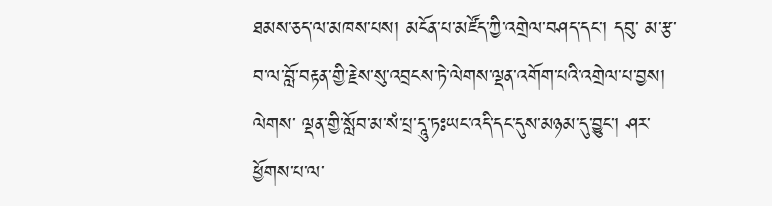ཐམས་ཅད་ལ་མཁས་པས། མངོན་པ་མཛོད་ཀྱི་འགྲེལ་བཤད་དང་། དབུ་ མ་རྩ་བ་ལ་བློ་བརྟན་གྱི་རྗེས་སུ་འབྲངས་ཏེ་ལེགས་ལྡན་འགོག་པའི་འགྲེལ་པ་བྱས། ལེགས་ ལྡན་གྱི་སློབ་མ་སཾ་པྲ་དཱུ་ཏཿཡང་འདི་དང་དུས་མཉམ་དུ་བྱུང་། ཤར་ཕྱོགས་པ་ལ་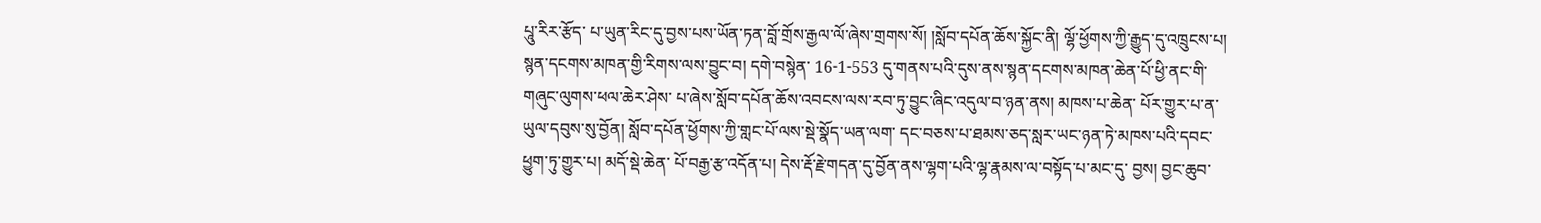པཱུ་རིར་རྩོད་ པ་ཡུན་རིང་དུ་བྱས་པས་ཡོན་ཏན་བློ་གྲོས་རྒྱལ་ལོ་ཞེས་གྲགས་སོ། །སློབ་དཔོན་ཆོས་སྐྱོང་ནི། ལྷོ་ཕྱོགས་ཀྱི་རྒྱུད་དུ་འཁྲུངས་པ། སྙན་དངགས་མཁན་གྱི་རིགས་ལས་བྱུང་བ། དགེ་བསྙེན་ 16-1-553 དུ་གནས་པའི་དུས་ནས་སྙན་དངགས་མཁན་ཆེན་པོ་ཕྱི་ནང་གི་གཞུང་ལུགས་ཕལ་ཆེར་ཤེས་ པ་ཞེས་སློབ་དཔོན་ཆོས་འབངས་ལས་རབ་ཏུ་བྱུང་ཞིང་འདུལ་བ་ཉན་ནས། མཁས་པ་ཆེན་ པོར་གྱུར་པ་ན་ཡུལ་དབུས་སུ་བྱོན། སློབ་དཔོན་ཕྱོགས་ཀྱི་གླང་པོ་ལས་སྡེ་སྣོད་ཡན་ལག་ དང་བཅས་པ་ཐམས་ཅད་སླར་ཡང་ཉན་ཏེ་མཁས་པའི་དབང་ཕྱུག་ཏུ་གྱུར་པ། མདོ་སྡེ་ཆེན་ པོ་བརྒྱ་རྩ་འདོན་པ། དེས་རྡོ་རྗེ་གདན་དུ་བྱོན་ནས་ལྷག་པའི་ལྷ་རྣམས་ལ་བསྟོད་པ་མང་དུ་ བྱས། བྱང་ཆུབ་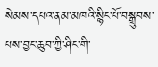སེམས་དཔའ་ནམ་མཁའི་སྙིང་པོ་བསྒྲུབས་པས་བྱང་ཆུབ་ཀྱི་ཤིང་གི་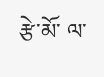རྩེ་མོ་ ལ་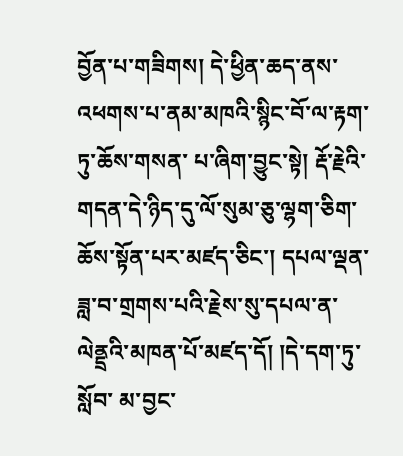བྱོན་པ་གཟིགས། དེ་ཕྱིན་ཆད་ནས་འཕགས་པ་ནམ་མཁའི་སྙིང་བོ་ལ་རྟག་ཏུ་ཆོས་གསན་ པ་ཞིག་བྱུང་སྟེ། རྡོ་རྗེའི་གདན་དེ་ཉིད་དུ་ལོ་སུམ་ཅུ་ལྷག་ཅིག་ཆོས་སྟོན་པར་མཛད་ཅིང་། དཔལ་ལྡན་ཟླ་བ་གྲགས་པའི་རྗེས་སུ་དཔལ་ན་ལེནྡྲའི་མཁན་པོ་མཛད་དོ། །དེ་དག་ཏུ་སློབ་ མ་བྱང་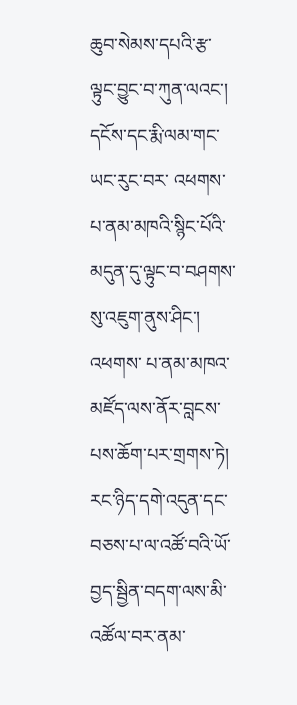ཆུབ་སེམས་དཔའི་རྩ་ལྟུང་བྱུང་བ་ཀུན་ལའང་། དངོས་དང་རྨི་ལམ་གང་ཡང་རུང་བར་ འཕགས་པ་ནམ་མཁའི་སྙིང་པོའི་མདུན་དུ་ལྟུང་བ་བཤགས་སུ་འཇུག་ནུས་ཤིང་། འཕགས་ པ་ནམ་མཁའ་མཛོད་ལས་ནོར་བླངས་པས་ཆོག་པར་གྲགས་ཏེ། རང་ཉིད་དགེ་འདུན་དང་ བཅས་པ་ལ་འཚོ་བའི་ཡོ་བྱད་སྦྱིན་བདག་ལས་མི་འཚོལ་བར་ནམ་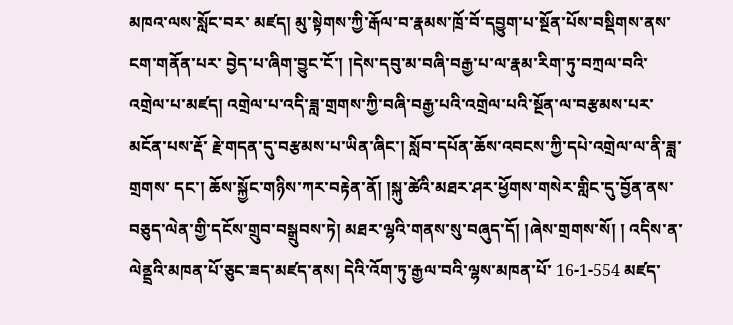མཁའ་ལས་སློང་བར་ མཛད། མུ་སྟེགས་ཀྱི་རྒོལ་བ་རྣམས་ཁྲོ་བོ་དབྱུག་པ་སྔོན་པོས་བསྡིགས་ནས་ངག་གནོན་པར་ བྱེད་པ་ཞིག་བྱུང་ངོ་། །དེས་དབུ་མ་བཞི་བརྒྱ་པ་ལ་རྣམ་རིག་ཏུ་བཀྲལ་བའི་འགྲེལ་པ་མཛད། འགྲེལ་པ་འདི་ཟླ་གྲགས་ཀྱི་བཞི་བརྒྱ་པའི་འགྲེལ་པའི་སྔོན་ལ་བརྩམས་པར་མངོན་པས་རྡོ་ རྗེ་གདན་དུ་བརྩམས་པ་ཡིན་ཞིང་། སློབ་དཔོན་ཆོས་འབངས་ཀྱི་དཔེ་འགྲེལ་ལ་ནི་ཟླ་གྲགས་ དང་། ཆོས་སྐྱོང་གཉིས་ཀར་བརྟེན་ནོ། །སྐུ་ཚེའི་མཐར་ཤར་ཕྱོགས་གསེར་གླིང་དུ་བྱོན་ནས་ བཅུད་ལེན་གྱི་དངོས་གྲུབ་བསྒྲུབས་ཏེ། མཐར་ལྷའི་གནས་སུ་བཞུད་དོ། །ཞེས་གྲགས་སོ། ། འདིས་ན་ལེནྡྲའི་མཁན་པོ་ཅུང་ཟད་མཛད་ནས། དེའི་འོག་ཏུ་རྒྱལ་བའི་ལྷས་མཁན་པོ་ 16-1-554 མཛད་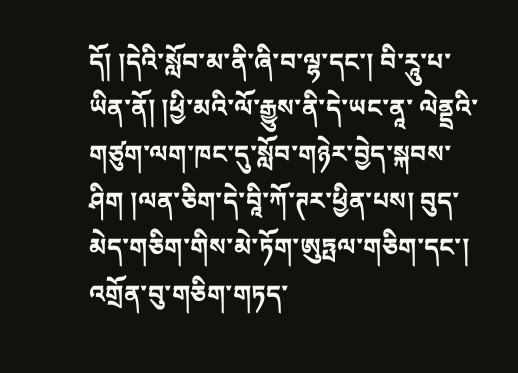དོ། །དེའི་སློབ་མ་ནི་ཞི་བ་ལྷ་དང་། བི་རཱུ་པ་ཡིན་ནོ། །ཕྱི་མའི་ལོ་རྒྱུས་ནི་དེ་ཡང་ནཱ་ ལེནྡྲའི་གཙུག་ལག་ཁང་དུ་སློབ་གཉེར་བྱེད་སྐབས་ཤིག །ལན་ཅིག་དེ་བཱི་ཀོ་ཊར་ཕྱིན་པས། བུད་མེད་གཅིག་གིས་མེ་ཏོག་ཨུཏྤལ་གཅིག་དང་། འགྲོན་བུ་གཅིག་གཏད་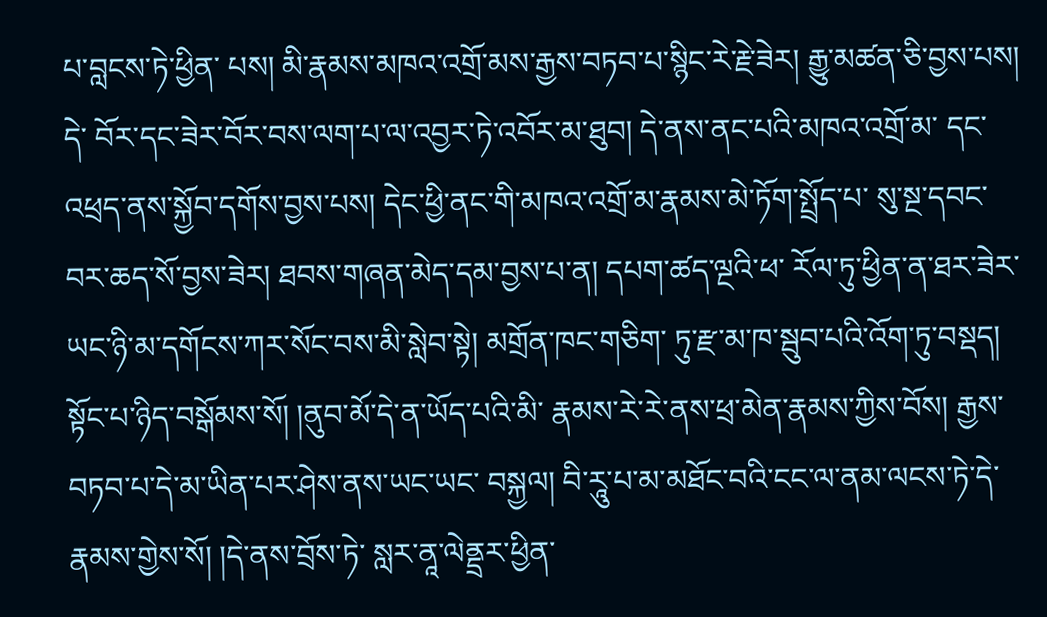པ་བླངས་ཏེ་ཕྱིན་ པས། མི་རྣམས་མཁའ་འགྲོ་མས་རྒྱས་བཏབ་པ་སྙིང་རེ་རྗེ་ཟེར། རྒྱུ་མཚན་ཅི་བྱས་པས། དེ་ བོར་དང་ཟེར་བོར་བས་ལག་པ་ལ་འབྱར་ཏེ་འབོར་མ་ཐུབ། དེ་ནས་ནང་པའི་མཁའ་འགྲོ་མ་ དང་འཕྲད་ནས་སྐྱོབ་དགོས་བྱས་པས། དེང་ཕྱི་ནང་གི་མཁའ་འགྲོ་མ་རྣམས་མེ་ཏོག་སྤྲོད་པ་ སུ་སྔ་དབང་བར་ཆད་སོ་བྱས་ཟེར། ཐབས་གཞན་མེད་དམ་བྱས་པ་ན། དཔག་ཚད་ལྔའི་ཕ་ རོལ་ཏུ་ཕྱིན་ན་ཐར་ཟེར་ཡང་ཉི་མ་དགོངས་ཀར་སོང་བས་མི་སླེབ་སྟེ། མགྲོན་ཁང་གཅིག་ ཏུ་རྫ་མ་ཁ་སྦུབ་པའི་འོག་ཏུ་བསྡད། སྟོང་པ་ཉིད་བསྒོམས་སོ། །ནུབ་མོ་དེ་ན་ཡོད་པའི་མི་ རྣམས་རེ་རེ་ནས་ཕྲ་མེན་རྣམས་ཀྱིས་བོས། རྒྱས་བཏབ་པ་དེ་མ་ཡིན་པར་ཤེས་ནས་ཡང་ཡང་ བསྐྱལ། བི་རཱུ་པ་མ་མཐོང་བའི་ངང་ལ་ནམ་ལངས་ཏེ་དེ་རྣམས་གྱེས་སོ། །དེ་ནས་བྲོས་ཏེ་ སླར་ནཱ་ལེནྡྲར་ཕྱིན་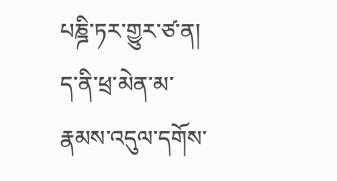པཎྜི་ཏར་གྱུར་ཙ་ན། ད་ནི་ཕྲ་མེན་མ་རྣམས་འདུལ་དགོས་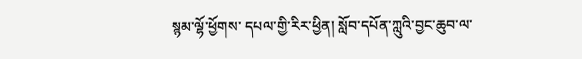སྙམ་ལྷོ་ཕྱོགས་ དཔལ་གྱི་རིར་ཕྱིན། སློབ་དཔོན་ཀླུའི་བྱང་ཆུབ་ལ་